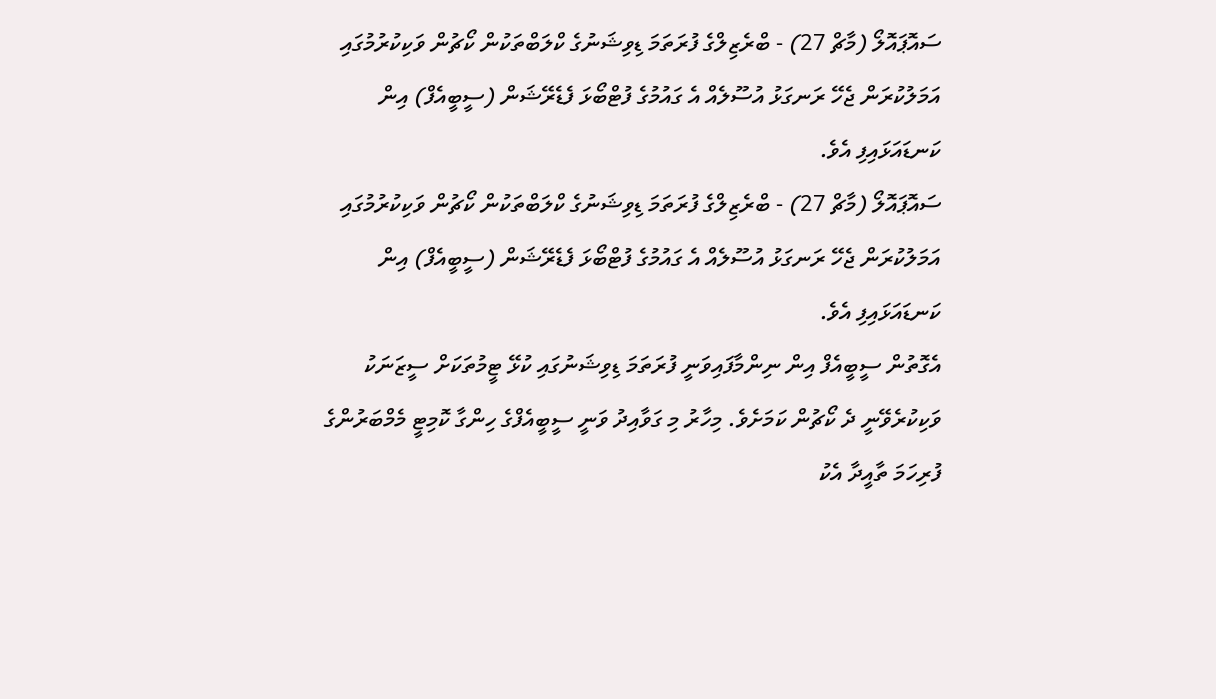ސައޮޕައޮލޯ (މާޗް 27) - ބްރެޒިލްގެ ފުރަތަމަ ޑިވިޝަނުގެ ކްލަބްތަކުން ކޯޗުން ވަކިކުރުމުގައި އަމަލުކުރަން ޖެހޭ ރަނގަޅު އުސޫލެއް އެ ގައުމުގެ ފުޓްބޯޅަ ފެޑެރޭޝަން (ސީބީއެފް) އިން ކަނޑައަޅައިފި އެވެ.
ސައޮޕައޮލޯ (މާޗް 27) - ބްރެޒިލްގެ ފުރަތަމަ ޑިވިޝަނުގެ ކްލަބްތަކުން ކޯޗުން ވަކިކުރުމުގައި އަމަލުކުރަން ޖެހޭ ރަނގަޅު އުސޫލެއް އެ ގައުމުގެ ފުޓްބޯޅަ ފެޑެރޭޝަން (ސީބީއެފް) އިން ކަނޑައަޅައިފި އެވެ.
އެގޮތުން ސީބީއެފް އިން ނިންމާފައިވަނީ ފުރަތަމަ ޑިވިޝަނުގައި ކުޅޭ ޓީމުތަކަށް ސީޒަނަކު ވަކިކުރެވޭނީ ދެ ކޯޗުން ކަމަށެވެ. މިހާރު މި ގަވާއިދު ވަނީ ސީބީއެފްގެ ހިންގާ ކޮމިޓީ މެމްބަރުންގެ ފުރިހަމަ ތާއީދާ އެކު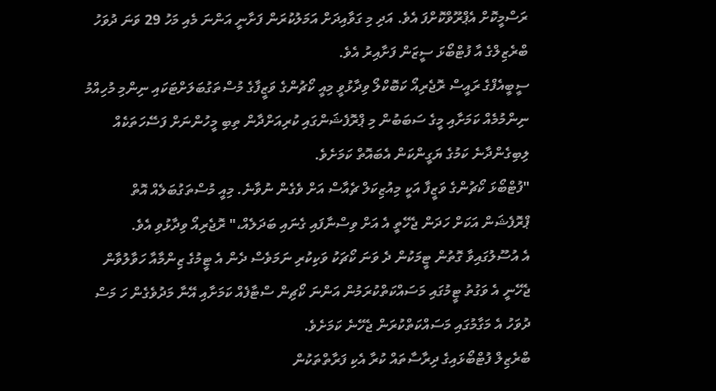ރަސްމީކޮށް އެޕްރޫވްކޮށްފަ އެވެ. އަދި މި ގަވާއިދަށް އަމަލުކުރަން ފަށާނީ އަންނަ މެއި މަހު 29 ވަނަ ދުވަހު ބްރެޒިލްގެ އާ ފުޓްބޯޅަ ސީޒަން ފަށާއިރު އެވެ.
ސީބީއެފްގެ ރައީސް ރޮޖެރިއޯ ކަބޮކްލޯ ވިދާޅުވީ މިއީ ކޯޗުންގެ ވަޒީފާގެ މުސްތަގުބަލަށްޓަކައި ނިންމި މުހިއްމު ނިންމުމެއް ކަމަށާއި މީގެ ސަބަބުން މި ޕްރޮފެޝަންގައި ކުރިއަށްދާން ތިބި މީހުންނަށް ފަސޭހަތަކެއް ލިބިގެންދާނެ ކަމުގެ ޔަގީންކަން އެބައޮތް ކަމަށެވެ.
"ފުޓްބޯޅަ ކޯޗުންގެ ވަޒީފާ އަކީ މިއުޒިކަލް ޗެއާސް އަށް ވެގެން ނުވާނެ. މިއީ މުސްތަގުބަލެއް އޮތް ޕްރޮފެޝަން އަކަށް ހަދަން ޖެހޭތީ އެ އަށް ވިސްނާފައި ގެނައި ބަދަލެއް،" ރޮޖެރިއޯ ވިދާޅުވި އެވެ.
އެ އުސޫލުގައިވާ ގޮތުން ޓީމަކުން ދެ ވަނަ ކޯޗަކު ވަކިކުރި ނަމަވެސް ދެން އެ ޓީމުގެ ޒިންމާއާ ހަވާލުވާން ޖެހޭނީ އެ ވަގުތު ޓީމުގައި މަސައްކަތްކުރަމުން އަންނަ ކޯޗިން ސްޓާފެއް ކަމަށާއި އޭނާ މަދުވެގެން ހަ މަސް ދުވަހު އެ މަގާމުގައި މަސައްކަތްކުރަން ޖެހޭނެ ކަމަށެވެ.
ބްރެޒިލް ފުޓްބޯޅައިގެ ދިރާސާތައް ކުރާ އެކި ފަރާތްތަކުން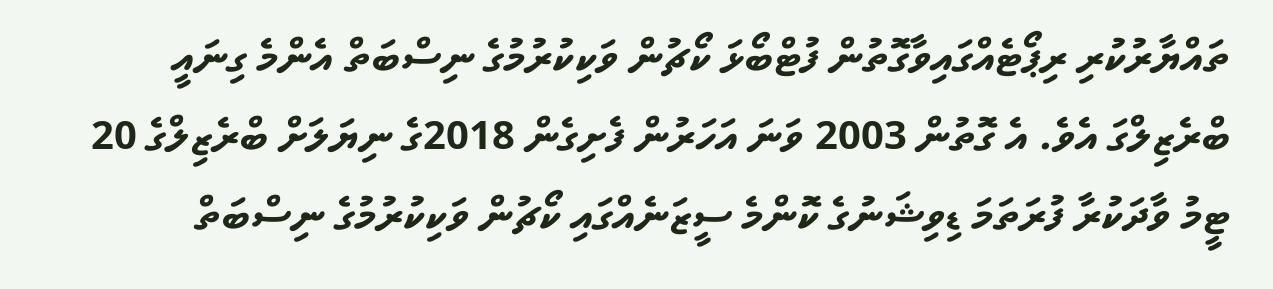ތައްޔާރުކުރި ރިޕޯޓެއްގައިވާގޮތުން ފުޓްބޯޅަ ކޯޗުން ވަކިކުރުމުގެ ނިސްބަތް އެންމެ ގިނައީ ބްރެޒިލްގަ އެވެ. އެ ގޮތުން 2003 ވަނަ އަހަރުން ފެށިގެން 2018ގެ ނިޔަލަށް ބްރެޒިލްގެ 20 ޓީމު ވާދަކުރާ ފުރަތަމަ ޑިވިޝަނުގެ ކޮންމެ ސީޒަނެއްގައި ކޯޗުން ވަކިކުރުމުގެ ނިސްބަތް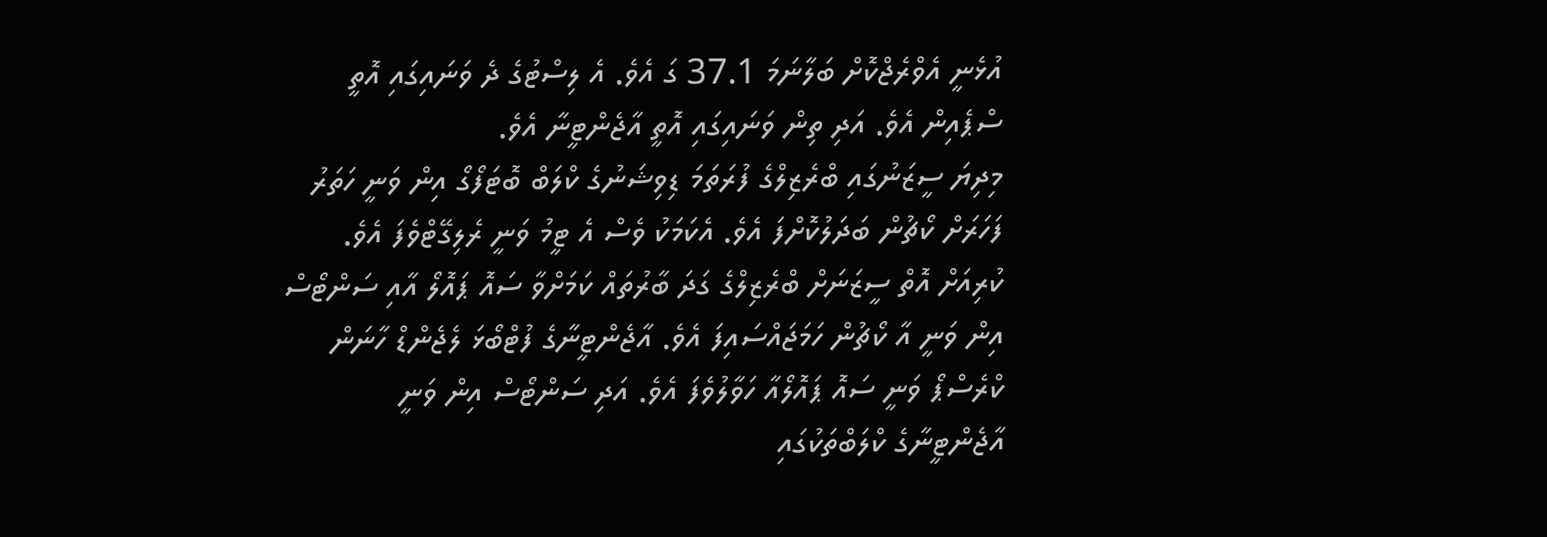އުޅެނީ އެވްރެޖްކޮށް ބަލާނަމަ 37.1 ގަ އެވެ. އެ ލިސްޓުގެ ދެ ވަނައިގައި އޮތީ ސްޕެއިން އެވެ. އަދި ތިން ވަނައިގައި އޮތީ އާޖެންޓީނާ އެވެ.
މިދިޔަ ސީޒަނުގައި ބްރެޒިލްގެ ފުރަތަމަ ޑިވިޝަނުގެ ކްލަބް ބޮޓަފޯގޯ އިން ވަނީ ހަތަރު ފަހަރަށް ކޯޗުން ބަދަލުކޮށްފަ އެވެ. އެކަމަކު ވެސް އެ ޓީމު ވަނީ ރެލިގޭޓްވެފަ އެވެ.
ކުރިއަށް އޮތް ސީޒަނަށް ބްރެޒިލްގެ ގަދަ ބާރުތައް ކަމަށްވާ ސައޮ ޕައޮލޯ އާއި ސަންޓޯސް އިން ވަނީ އާ ކޯޗުން ހަމަޖައްސައިފަ އެވެ. އާޖެންޓީނާގެ ފުޓްބޯޅަ ލެޖެންޑް ހާނަން ކްރެސްޕޯ ވަނީ ސައޮ ޕައޮލޯއާ ހަވާލުވެފަ އެވެ. އަދި ސަންޓޯސް އިން ވަނީ އާޖެންޓީނާގެ ކްލަބްތަކުގައި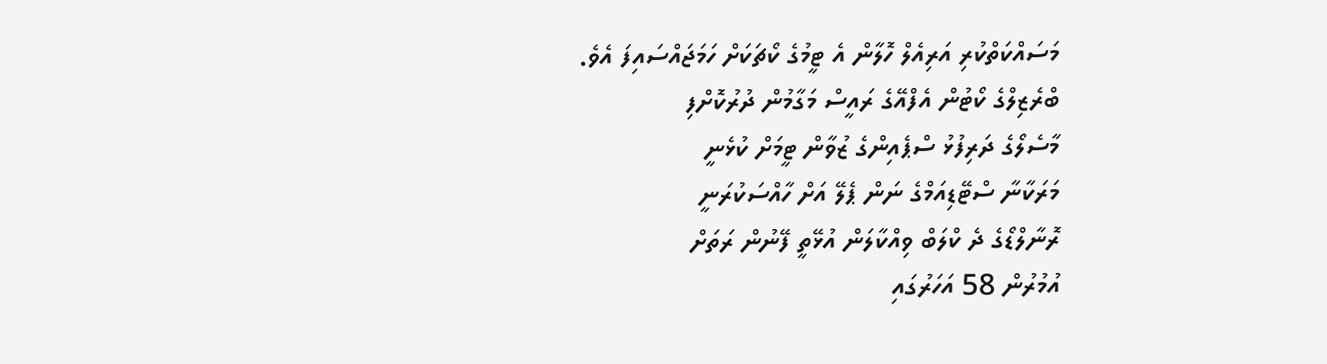މަސައްކަތްކުރި އަރިއެލް ހޮލާން އެ ޓީމުގެ ކޯޗަކަށް ހަމަޖައްސައިފަ އެވެ.
ބްރެޒިލްގެ ކޯޓުން އެފްއޭގެ ރައީސް މަގާމުން ދުރުކޮށްފި
މާސެލޯގެ ދަރިފުޅު ސްޕެއިންގެ ޒުވާން ޓީމަށް ކުޅެނީ
މަރަކާނާ ސްޓޭޑިއަމްގެ ނަން ޕެލޭ އަށް ހާއްސަކުރަނީ
ރޮނާލްޑޯގެ ދެ ކްލަބް ވިއްކާލަން އުޅޭތީ ފޭނުން ރަތަށް
އުމުރުން 58 އަހަރުގައި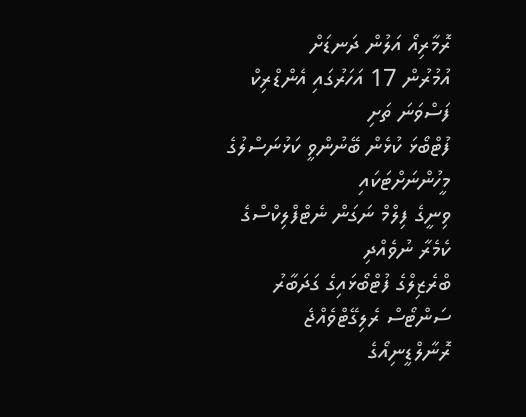ރޮމާރިއޯ އަލުން ދަނޑަށް
އުމުރުން 17 އަހަރުގައި އެންޑްރިކް ފަސްވަނަ ތަށި
ފުޓްބޯޅަ ކުޅެން ބޭނުންވީ ކަޅުނަސްލުގެ މީހުންނަށްޓަކައި
ވިނީގެ ފިލްމް ނަގަން ނެޓްފްލިކްސްގެ ކެމެރާ ނުވެއްދި
ބްރެޒިލްގެ ފުޓްބޯޅައިގެ ގަދަބާރު ސަންޓޯސް ރެލިގޭޓްވެއްޖެ
ރޮނާލްޑީނިއޯގެ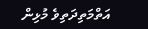އަތްމަތިދަތިވެ މުޅިން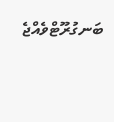ބަނގުރޫޓްވެއްޖެ